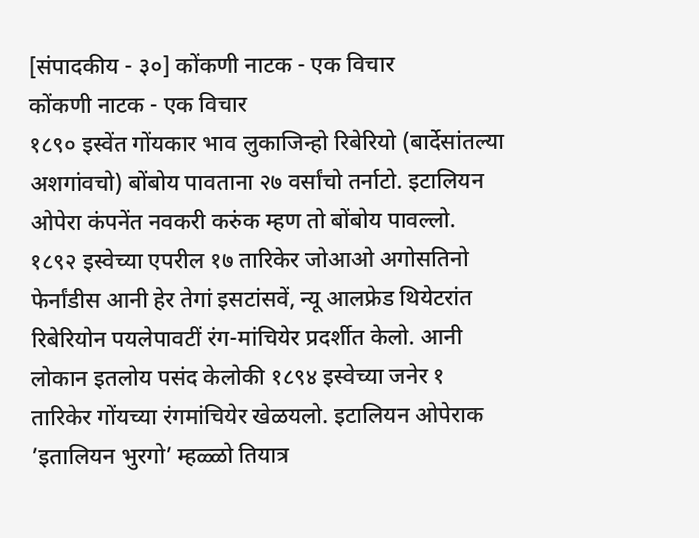[संपादकीय - ३०] कोंकणी नाटक - एक विचार
कोंकणी नाटक - एक विचार
१८९० इस्वेंत गोंयकार भाव लुकाजिन्हो रिबेरियो (बार्देसांतल्या अशगांवचो) बोंबोय पावताना २७ वर्सांचो तर्नाटो. इटालियन ओपेरा कंपनेंत नवकरी करुंक म्हण तो बोंबोय पावल्लो.
१८९२ इस्वेच्या एपरील १७ तारिकेर जोआओ अगोसतिनो फेर्नांडीस आनी हेर तेगां इसटांसवें, न्यू आलफ्रेड थियेटरांत रिबेरियोन पयलेपावटीं रंग-मांचियेर प्रदर्शीत केलो. आनी लोकान इतलोय पसंद केलोकी १८९४ इस्वेच्या जनेर १ तारिकेर गोंयच्या रंगमांचियेर खेळयलो. इटालियन ओपेराक ’इतालियन भुरगो’ म्हळ्ळो तियात्र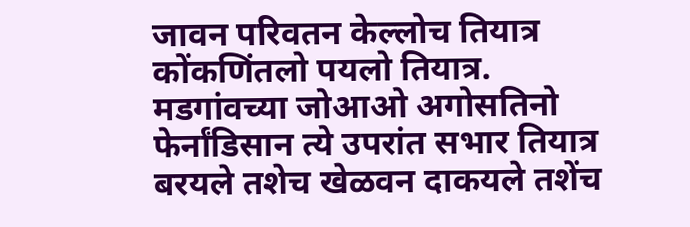जावन परिवतन केल्लोच तियात्र कोंकणिंतलो पयलो तियात्र.
मडगांवच्या जोआओ अगोसतिनो फेर्नांडिसान त्ये उपरांत सभार तियात्र बरयले तशेच खेळवन दाकयले तशेंच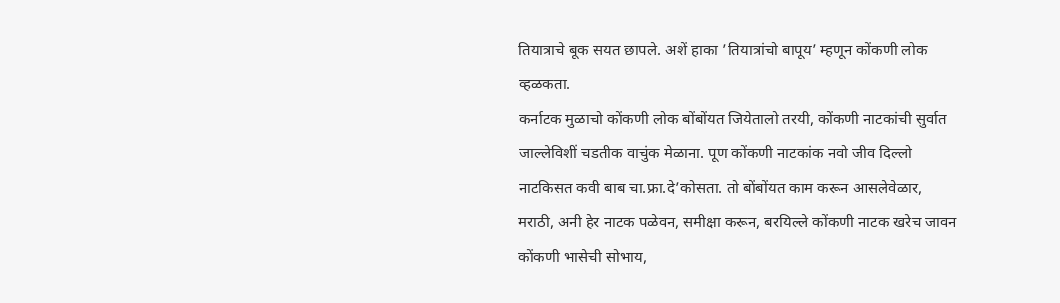तियात्राचे बूक सयत छापले. अशें हाका ’तियात्रांचो बापूय’ म्हणून कोंकणी लोक व्हळकता.
कर्नाटक मुळाचो कोंकणी लोक बोंबोंयत जियेतालो तरयी, कोंकणी नाटकांची सुर्वात जाल्लेविशीं चडतीक वाचुंक मेळाना. पूण कोंकणी नाटकांक नवो जीव दिल्लो नाटकिसत कवी बाब चा.फ्रा.दे’कोसता. तो बोंबोंयत काम करून आसलेवेळार, मराठी, अनी हेर नाटक पळेवन, समीक्षा करून, बरयिल्ले कोंकणी नाटक खरेच जावन कोंकणी भासेची सोभाय,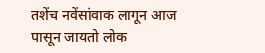तशेंच नवेंसांवाक लागून आज पासून जायतो लोक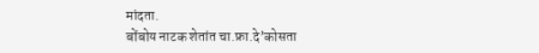मांदता.
बोंबोय नाटक शेतांत चा.फ्रा.दे’कोसता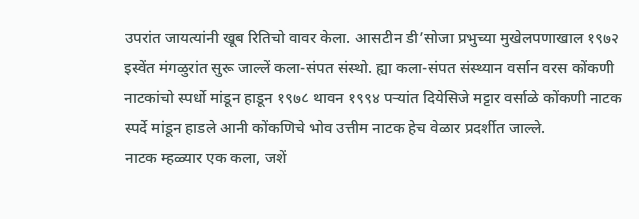उपरांत जायत्यांनी खूब रितिचो वावर केला. आसटीन डी’सोजा प्रभुच्या मुखेलपणाखाल १९७२ इस्वेंत मंगळुरांत सुरू जाल्लें कला-संपत संस्थो. ह्या कला-संपत संस्थ्यान वर्सान वरस कोंकणी नाटकांचो स्पर्धो मांडून हाडून १९७८ थावन १९९४ पऱ्यांत दियेसिजे मट्टार वर्साळे कोंकणी नाटक स्पर्दे मांडून हाडले आनी कोंकणिचे भोव उत्तीम नाटक हेच वेळार प्रदर्शीत जाल्ले.
नाटक म्हळ्यार एक कला, जशें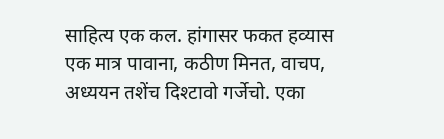साहित्य एक कल. हांगासर फकत हव्यास एक मात्र पावाना, कठीण मिनत, वाचप, अध्ययन तशेंच दिश्टावो गर्जेचो. एका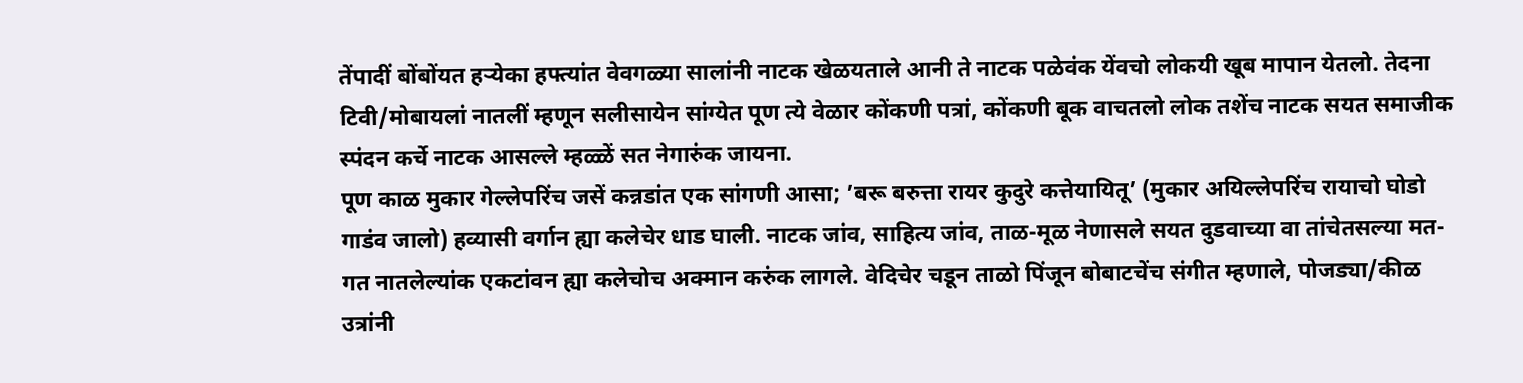तेंपादीं बोंबोंयत हऱ्येका हफ्त्यांत वेवगळ्या सालांनी नाटक खेळयताले आनी ते नाटक पळेवंक येंवचो लोकयी खूब मापान येतलो. तेदना टिवी/मोबायलां नातलीं म्हणून सलीसायेन सांग्येत पूण त्ये वेळार कोंकणी पत्रां, कोंकणी बूक वाचतलो लोक तशेंच नाटक सयत समाजीक स्पंदन कर्चे नाटक आसल्ले म्हळ्ळें सत नेगारुंक जायना.
पूण काळ मुकार गेल्लेपरिंच जसें कन्नडांत एक सांगणी आसा; ’बरू बरुत्ता रायर कुदुरे कत्तेयायितू’ (मुकार अयिल्लेपरिंच रायाचो घोडो गाडंव जालो) हव्यासी वर्गान ह्या कलेचेर धाड घाली. नाटक जांव, साहित्य जांव, ताळ-मूळ नेणासले सयत दुडवाच्या वा तांचेतसल्या मत-गत नातलेल्यांक एकटांवन ह्या कलेचोच अक्मान करुंक लागले. वेदिचेर चडून ताळो पिंजून बोबाटचेंच संगीत म्हणाले, पोजड्या/कीळ उत्रांनी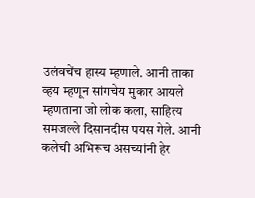उलंवचेंच हास्य म्हणाले. आनी ताका व्हय म्हणून सांगचेय मुकार आयले म्हणताना जो लोक कला, साहित्य समजल्ले दिसानदीस पयस गेले. आनी कलेची अभिरूच असच्यांनी हेर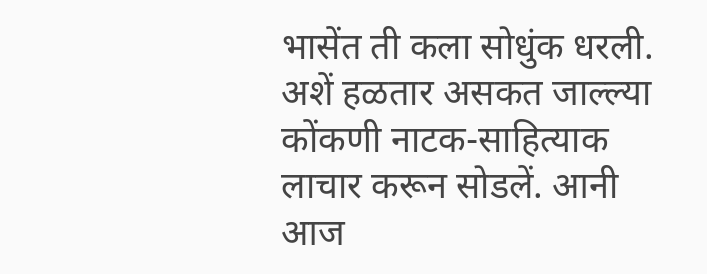भासेंत ती कला सोधुंक धरली. अशें हळतार असकत जाल्ल्या कोंकणी नाटक-साहित्याक लाचार करून सोडलें. आनी आज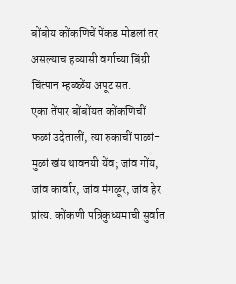बोंबोय कोंकणिचें पेंकड मोडलां तर असल्याच हव्यासी वर्गाच्या बिंग्री चिंत्पान म्हळ्ळेंय अपूट सत.
एका तेंपार बोंबोंयत कोंकणिचीं फळां उदेतालीं, त्या रुकाचीं पाळां-मुळां खंय थावनयी येंव; जांव गोंय, जांव कार्वार, जांव मंगळूर, जांव हेर प्रांत्य. कोंकणी पत्रिकुध्यमाची सुर्वात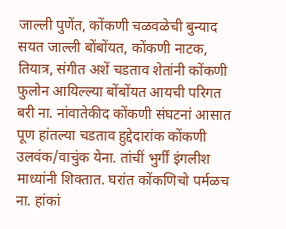जाल्ली पुणेंत, कोंकणी चळवळेची बुन्याद सयत जाल्ली बोंबोंयत, कोंकणी नाटक, तियात्र, संगीत अशें चडताव शेतांनी कोंकणी फुलोन आयिल्ल्या बोंबोंयत आयची परिगत बरी ना. नांवातेकीद कोंकणी संघटनां आसात पूण हांतल्या चडताव हुद्देदारांक कोंकणी उलवंक/वाचुंक येना. तांचीं भुर्गीं इंगलीश माध्यांनी शिक्तात. घरांत कोंकणिचो पर्मळच ना. हांकां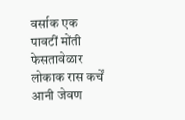वर्साक एक पावटीं मोंती फेसतावेळार लोकाक रास कर्चें आनी जेवण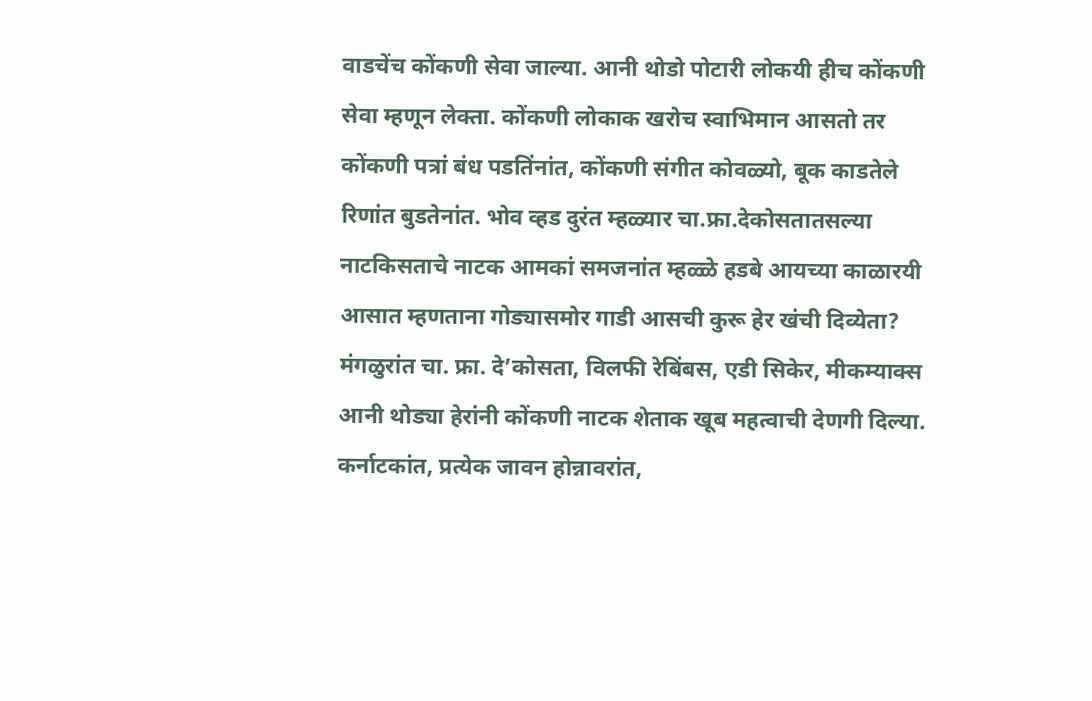वाडचेंच कोंकणी सेवा जाल्या. आनी थोडो पोटारी लोकयी हीच कोंकणी सेवा म्हणून लेक्ता. कोंकणी लोकाक खरोच स्वाभिमान आसतो तर कोंकणी पत्रां बंध पडतिंनांत, कोंकणी संगीत कोवळ्यो, बूक काडतेले रिणांत बुडतेनांत. भोव व्हड दुरंत म्हळ्यार चा.फ्रा.देकोसतातसल्या नाटकिसताचे नाटक आमकां समजनांत म्हळ्ळे हडबे आयच्या काळारयी आसात म्हणताना गोड्यासमोर गाडी आसची कुरू हेर खंची दिव्येता?
मंगळुरांत चा. फ्रा. दे’कोसता, विलफी रेबिंबस, एडी सिकेर, मीकम्याक्स आनी थोड्या हेरांनी कोंकणी नाटक शेताक खूब महत्वाची देणगी दिल्या. कर्नाटकांत, प्रत्येक जावन होन्नावरांत,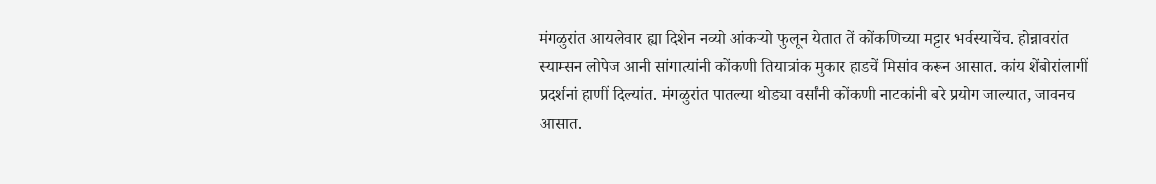मंगळुरांत आयलेवार ह्या दिशेन नव्यो आंकऱ्यो फुलून येतात तें कोंकणिच्या मट्टार भर्वस्याचेंच. होन्नावरांत स्याम्सन लोपेज आनी सांगात्यांनी कोंकणी तियात्रांक मुकार हाडचें मिसांव करून आसात. कांय शेंबोरांलागीं प्रदर्शनां हाणीं दिल्यांत. मंगळुरांत पातल्या थोड्या वर्सांनी कोंकणी नाटकांनी बरे प्रयोग जाल्यात, जावनच आसात.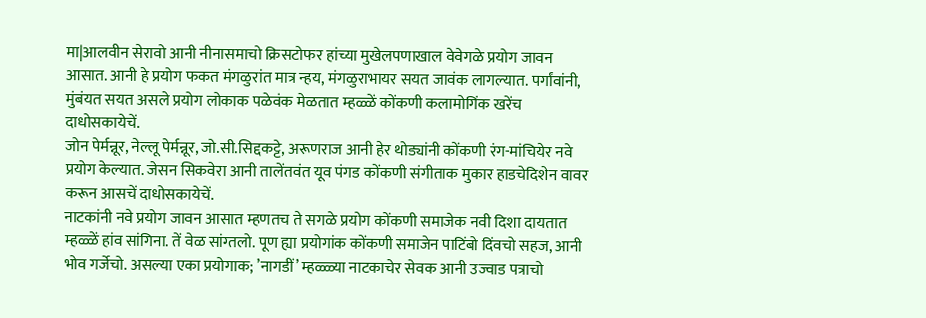मा|आलवीन सेरावो आनी नीनासमाचो क्रिसटोफर हांच्या मुखेलपणाखाल वेवेगळे प्रयोग जावन आसात. आनी हे प्रयोग फकत मंगळुरांत मात्र न्हय, मंगळुराभायर सयत जावंक लागल्यात. पर्गांवांनी, मुंबंयत सयत असले प्रयोग लोकाक पळेवंक मेळतात म्हळ्ळें कोंकणी कलामोगिंक खरेंच दाधोसकायेचें.
जोन पेर्मन्नूर, नेल्लू पेर्मन्नूर, जो.सी.सिद्दकट्टे, अरूणराज आनी हेर थोड्यांनी कोंकणी रंग-मांचियेर नवे प्रयोग केल्यात. जेसन सिकवेरा आनी तालेंतवंत यूव पंगड कोंकणी संगीताक मुकार हाडचेदिशेन वावर करून आसचें दाधोसकायेचें.
नाटकांनी नवे प्रयोग जावन आसात म्हणतच ते सगळे प्रयोग कोंकणी समाजेक नवी दिशा दायतात म्हळ्ळें हांव सांगिना. तें वेळ सांग्तलो. पूण ह्या प्रयोगांक कोंकणी समाजेन पाटिंबो दिंवचो सहज, आनी भोव गर्जेचो. असल्या एका प्रयोगाक; ’नागडीं’ म्हळ्ळ्या नाटकाचेर सेवक आनी उज्वाड पत्राचो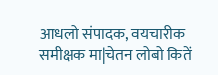आधलो संपादक, वयचारीक समीक्षक मा|चेतन लोबो कितें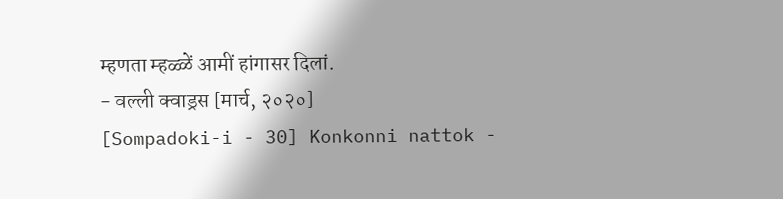म्हणता म्हळ्ळें आमीं हांगासर दिलां.
- वल्ली क्वाड्रस [मार्च, २०२०]
[Sompadoki-i - 30] Konkonni nattok -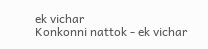ek vichar
Konkonni nattok - ek vichar